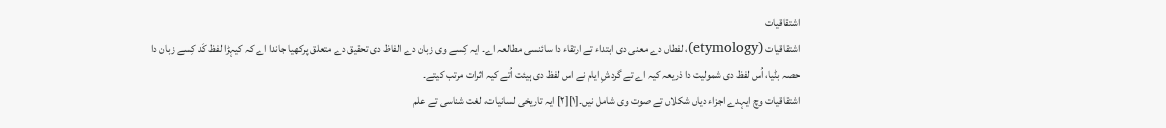اشتقاقیات
اشتقاقیات (etymology)، لفطاں دے معنی دی ابتداء تے ارتقاء دا سائنسی مطالعہ اے۔ ایہ کِسے وی زبان دے الفاظ دی تحقیق دے متعلق پرکھیا جاندا اے کہ کیہڑا لفظ کَد کِسے زبان دا حصہ بݨیا، اُس لفظ دی شمولیت دا ذریعہ کیہ اے تے گردشِ ایام نے اس لفظ دی ہیئت اُتے کیہ اثرات مرتب کیتے۔
اشتقاقیات وچ ایہدے اجزاء دیاں شکلاں تے صوت وی شامل نیں۔[۱][۲] ایہ تاریخی لسانیات، لغت شناسی تے علم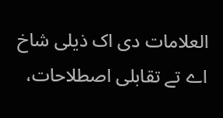العلامات دی اک ذیلی شاخ اے تے تقابلی اصطلاحات،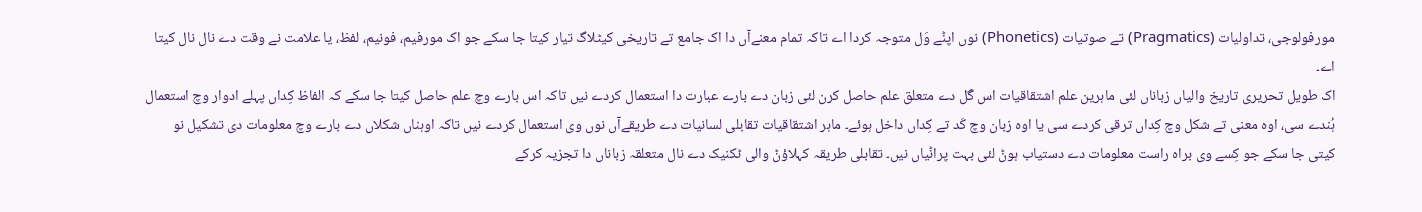مورفولوجی، تداولیات (Pragmatics) تے صوتیات (Phonetics) نوں اپݨے وَل متوجہ کردا اے تاکہ تمام معنےآں دا اک جامع تے تاریخی کیٹلاگ تیار کیتا جا سکے جو اک مورفیم، فونیم، لفظ، یا علامت نے وقت دے نال نال کیتا اے۔
اک طویل تحریری تاریخ والیاں زباناں لئی ماہرین علم اشتقاقیات اس گَل دے متعلق علم حاصل کرن لئی زبان دے بارے عبارت دا استعمال کردے نیں تاکہ اس بارے وچ علم حاصل کیتا جا سکے کہ الفاظ کِداں پہلے ادوار وچ استعمال ہُندے سی، اوہ معنی تے شکل وچ کِداں ترقی کردے سی یا اوہ زبان وچ کَد تے کِداں داخل ہوئے۔ ماہر اشتقاقیات تقابلی لسانیات دے طریقےآں نوں وی استعمال کردے نیں تاکہ اوہناں شکلاں دے بارے وچ معلومات دی تشکیل نو کیتی جا سکے جو کِسے وی براہ راست معلومات دے دستیاب ہوݨ لئی بہت پراݨیاں نیں۔ تقابلی طریقہ کہلاؤݨ والی ٹکنیک دے نال متعلقہ زباناں دا تجزیہ کرکے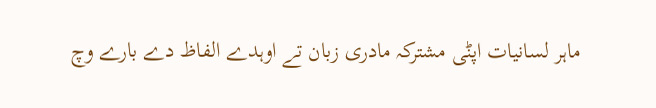ماہر لسانیات اپݨی مشترکہ مادری زبان تے اوہدے الفاظ دے بارے وچ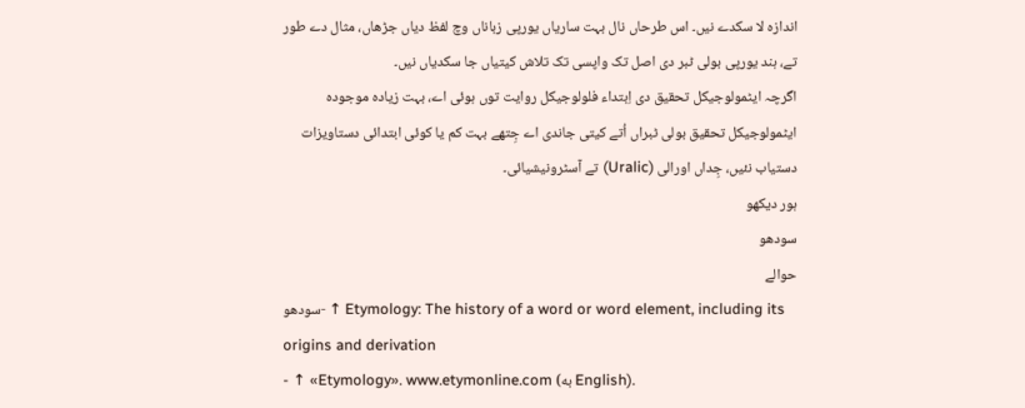اندازہ لا سکدے نیں۔ اس طرحاں نال بہت ساریاں یورپی زباناں وچ لفظ دیاں جڑھاں، مثال دے طور تے، ہند یورپی بولی ٹبر دی اصل تک واپسی تک تلاش کیتیاں جا سکدیاں نیں۔
اگرچہ ایٹمولوجیکل تحقیق دی اِبتداء فلولوجیکل روایت توں ہوئی اے، بہت زیادہ موجودہ ایٹمولوجیکل تحقیق بولی ٹبراں اُتے کیتی جاندی اے جِتھے بہت کم یا کوئی ابتدائی دستاویزات دستیاب نئیں، جِداں اورالی (Uralic) تے آسٹرونیشیائی۔
ہور دیکھو
سودھو
حوالے
سودھو- ↑ Etymology: The history of a word or word element, including its origins and derivation
- ↑ «Etymology». www.etymonline.com (به English).